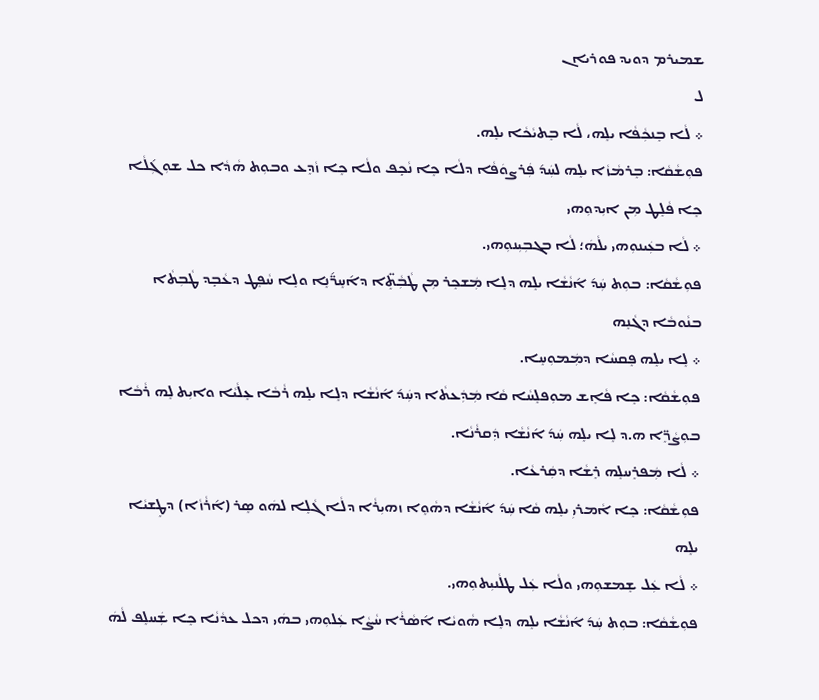ܫܡܝܪܡ ܕܘܝܕ ܦܘܪܝܐܢ
ܠ
܀ ܠܵܐ ܒܸܢܟܼܵܦܵܐ ܝܠܸܗ، ܠܵܐ ܒܸܬܝܵܟܵܐ ܝܠܸܗ.
ܦܘܼܫܵܩܵܐ: ܒܸܪܡܵܙܵܐ ܝܠܸܗ ܠܚܲܕ݇ ܦܲܪܨܘܿܦܵܐ ܕܠܵܐ ܟܸܐ ܢܵܟܼܸܦ ܘܠܵܐ ܟܸܐ ܙܵܕܸܥ ܘܒܘܼܬ ܗܵܕܵܐ ܟܠ ܫܘܼܓܼ݇ܠܵܐ ܟܸܐ ܦܵܠܸܛ ܡܼܢ ܐܝܼܕܘܼܗܝ
܀ ܠܵܐ ܒܥܲܝܢܘܼܗܝ ܝܠܵܗܿ؛ ܠܵܐ ܒܓܒܼܝܼܢܘܼܗܝ.
ܦܘܼܫܵܩܵܐ: ܒܘܼܬ ܚܲܕ݇ ܐ݇ܢܵܫܵܐ ܝܠܸܗ ܕܠܸܐ ܡܲܫܟܸܪ ܡܼܢ ܛܵܒܼܵܬܸ̈ܐ ܕܐ݇ܚܸܖ̈݇ܢܸܐ ܘܠܸܐ ܚܵܦܸܛ ܕܥܵܒܼܸܕ ܛܵܒܼܬܵܐ ܒܢܵܘܒܵܐ ܕܓܵܢܸܗ
܀ ܠܸܐ ܝܠܸܗ ܦܸܩܚܵܐ ܕܡܲܡܘܼܚܸܐ.
ܦܘܼܫܵܩܵܐ: ܟܸܐ ܦܵܐܸܫ ܡܘܼܦܠܸܚܵܐ ܩܵܐ ܡܲܕܲܥܬܵܐ ܕܚܲܕ݇ ܐ݇ܢܵܫܵܐ ܕܠܸܐ ܝܠܸܗ ܪܵܒܵܐ ܥܸܠܵܝܵܐ ܘܐܝܼܬ ܠܸܗ ܪܵܒܵܐ ܒܘܼܨܵܖܸ̈ܐ ܗ.ܕ ܠܸܐ ܝܠܸܗ ܚܲܕ݇ ܐ݇ܢܵܫܵܐ ܕܲܩܪܵܢܵܐ.
܀ ܠܵܐ ܡܲܦܪܸܚܠܸܗ ܪܸܫܵܐ ܕܩܲܪܥܵܐ.
ܦܘܼܫܵܩܵܐ: ܟܸܐ ܐܵܡܪܝܼ ܝܠܸܗ ܩܵܐ ܚܲܕ݇ ܐ݇ܢܵܫܵܐ ܕܗܵܘܸܐ ܙܗܝܼܪܵܐ ܕܠܵܐ ܓܵܠܸܐ ܠܗܿܘ ܣܸܪ (ܐ݇ܪܵܙܵܐ) ܕܛܸܫܝܵܐ ܝܠܸܗ
܀ ܠܵܐ ܥܲܠ ܫܸܡܫܘܼܗܝ ܘܠܵܐ ܥܲܠ ܛܠܵܢܝܼܬܘܼܗܝ.
ܦܘܼܫܵܩܵܐ: ܒܘܼܬ ܚܲܕ݇ ܐ݇ܢܵܫܵܐ ܝܠܸܗ ܕܠܸܐ ܗܵܘܝܵܐ ܐ݇ܣܵܪܵܐ ܚܵܨܵܐ ܥܲܠܘܼܗܝ ܒܗܿܝ ܕܟܠ ܥܕܵܢܵܐ ܟܸܐ ܫܲܚܠܸܦ ܠܵܗܿ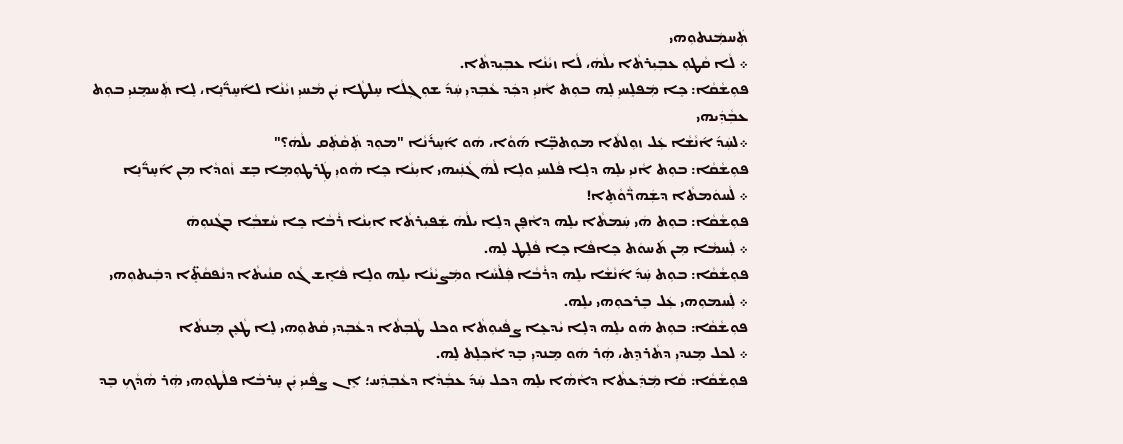ܬܲܚܡܲܢܬܘܼܗܝ
܀ ܠܵܐ ܩܵܛܘܼ ܥܒܼܝܼܪܬܵܐ ܝܠܵܗܿ، ܠܵܐ ܙܝܵܢܵܐ ܥܒܼܝܼܕܬܵܐ.
ܦܘܼܫܵܩܵܐ: ܟܸܐ ܡܲܦܠܸܚܝܼ ܠܸܗ ܒܘܼܬ ܐܵܢܝܼ ܕܟܲܕ ܥܵܒܼܕܝܼ ܚܲܕ݇ ܫܘܼܓܼܠܵܐ ܚܸܠܛܵܐ ܝܲܢ ܡܵܚܝܼ ܙܝܵܢܵܐ ܠܐ݇ܚܸܖ̈݇ܢܸܐ، ܠܸܐ ܬܲܚܡܸܢܝܼ ܒܘܼܬ ܥܒܼܵܕܲܝܗܝ
܀ܠܚܲܕ݇ ܐ݇ܢܵܫܵܐ ܥܲܠ ܙܘܼܠܬܵܐ ܡܘܼܬܒܼܸ̈ܐ ܗ݇ܘܵܐ، ܗܿܘ ܐ݇ܚܸܪ݇ܢܵܐ "ܡܘܼܕ ܬܲܩܵܬܲܩ ܝܠܵܗܿ؟"
ܦܘܼܫܵܩܵܐ: ܒܘܼܬ ܐܵܢܝܼ ܝܠܸܗ ܕܠܸܐ ܦܵܠܚܝܼ ܘܠܸܐ ܠܵܗܿ ܓܵܢܲܝܗܝ ܐܝܼܢܵܐ ܟܸܐ ܗܵܘܝܼ ܛܲܪܛܘܼܡܸܐ ܒܸܫ ܙܵܘܕܵܐ ܡܼܢ ܐ݇ܚܸܖ̈݇ܢܸܐ
܀ ܠܵܚܘܿܡܬܵܐ ܕܫܲܗܖ̈ܵܘܵܬܸܐ!
ܦܘܼܫܵܩܵܐ: ܒܘܼܬ ܗܿܝ ܚܲܡܬܵܐ ܝܠܸܗ ܕܐܵܦܸܢ ܕܠܸܐ ܝܠܵܗܿ ܫܲܦܝܼܪܬܵܐ ܐܝܼܢܵܐ ܪܵܒܵܐ ܟܸܐ ܚܵܫܒܼܵܐ ܒܓܵܢܘܼܗܿ
܀ ܠܲܚܡܵܐ ܡܼܢ ܬ݇ܚܘܿܬ ܟܸܐܦܵܐ ܟܸܐ ܦܵܠܸܛ ܠܸܗ.
ܦܘܼܫܵܩܵܐ: ܒܘܼܬ ܚܲܕ݇ ܐ݇ܢܵܫܵܐ ܝܠܸܗ ܕܪܵܒܵܐ ܦܲܠܵܚܵܐ ܘܡܲܨܝܵܢܵܐ ܝܠܸܗ ܘܠܸܐ ܦܵܐܸܫ ܓܵܘ ܩܢܵܝܬܵܐ ܕܢܵܦܩܵܬܸ̈ܐ ܕܒܲܝܬܘܼܗܝ
܀ ܠܲܚܡܘܼܗܝ ܥܲܠ ܒܸܪܟܘܼܗܝ ܝܠܸܗ.
ܦܘܼܫܵܩܵܐ: ܒܘܼܬ ܗܿܘ ܝܠܸܗ ܕܠܸܐ ܝܵܕܥܸܐ ܨܦܵܝܘܼܬܵܐ ܘܟܠ ܛܵܒܼܬܵܐ ܕܥܵܒܼܕܝܼ ܩܵܬܘܼܗܝ ܠܸܐ ܛܵܥܸܢ ܡܸܢܬܵܐ
܀ ܠܟܠ ܡܸܢܕܝܼ ܕܬܵܪܕܸܬ، ܗܲܪ ܗܿܘ ܡܸܢܕܝܼ ܒܸܕ ܐܵܟܼܠܸܬ ܠܸܗ.
ܦܘܼܫܵܩܵܐ: ܩܵܐ ܡܲܕܲܥܬܵܐ ܕܐܵܗܵܐ ܝܠܸܗ ܕܟܠ ܚܲܕ݇ ܥܒܼܵܕܵܐ ܕܥܵܒܼܕܲܚ؛ ܐܸܢ ܨܦܵܝܝܼ ܝܲܢ ܚܸܪܒܵܐ ܦܠܵܛܘܼܗܝ ܗܲܪ ܗܵܕܵܟܼ ܒܸܕ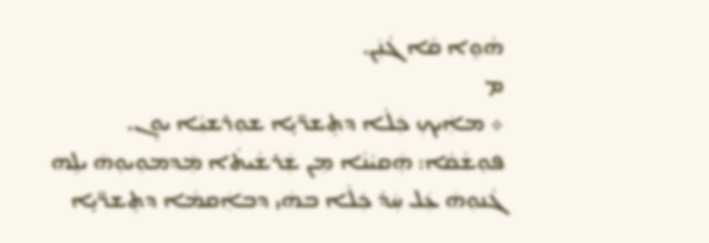ܗܵܘܸܐ ܩܵܐ ܓܵܢܲܢ.
ܡ
܀ ܡܐܲܝܟܼ ܟܲܠܵܐ ܕܬܸܫܖ̈ܝܼܸܐ ܫܘܼܪܫܝܼܵܐ ܝܘܸܢ.
ܦܘܼܫܵܩܵܐ: ܗܲܩܝܵܢܵܐ ܡܼܢ ܫܲܪܫܵܝܬܵܐ ܡܲܕܡܘܼܝܘܼܗܿ ܝܠܸܗ ܓܵܢܘܼܗܿ ܥܲܠ ܚܲܕ݇ ܟܲܠܵܐ ܒܗܿܝ ܕܒܐܲܩܡܵܐ ܕܬܸܫܖ̈ܝܼܸܐ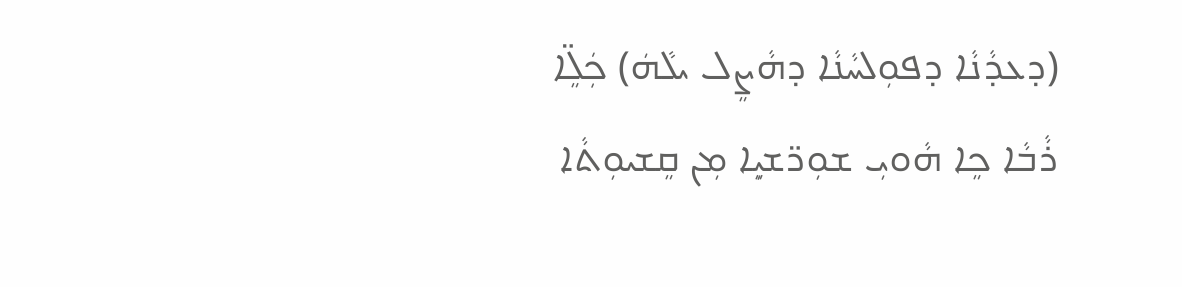(ܕܥܕܵܢܵܐ ܕܦܘܼܠܚܵܢܵܐ ܕܗܵܨܸܠ ܝܠܵܗܿ) ܟܲܠܸ̈ܐ ܪܵܒܵܐ ܟܸܐ ܗܵܘܝܼ ܫܘܼܖ̈ܫܝܼܸܐ ܡܼܢ ܩܸܫܝܘܼܬܵܐ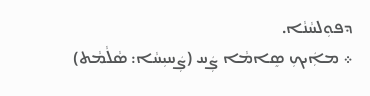ܕܦܘܼܠܚܵܢܵܐ.
܀ ܡܐܲܝܟܼ ܣܸܐܡܵܐ ܨܲܚ (ܨܲܚܝܼܚܵܐ: ܣܵܠܵܡܵܬ)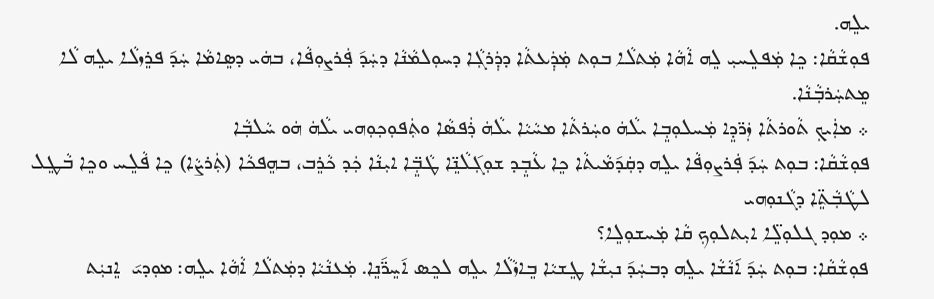ܝܠܸܗ.
ܦܘܼܫܵܩܵܐ: ܟܸܐ ܡܲܦܠܸܚܝܼ ܠܸܗ ܐܵܗܵܐ ܡܲܬܠܵܐ ܒܘܼܬ ܡܲܕܲܥܬܵܐ ܕܕܲܪܓܼܵܐ ܕܚܘܼܠܡܵܢܵܐ ܕܚܲܕ݇ ܦܲܪܨܘܼܦܵܐ، ܒܗܿܝ ܕܣܸܐܡܵܐ ܚܲܕ݇ ܦܪܸܙܠܵܐ ܝܠܸܗ ܠܵܐ ܡܸܬܚܲܪܒܼܵܢܵܐ.
܀ ܡܐܲܝܟܼ ܬܵܘܪܬܵܐ ܙܲܖ̈ܕܸܐ ܡܲܚܠܘܼܒܼܸܐ ܝܠܵܗܿ ܘܚܲܪܬܵܐ ܡܚܵܝܵܐ ܝܠܵܗܿ ܪܲܦܣܵܐ ܘܬܲܦܘܼܟܼܘܼܗܝ ܝܠܵܗܿ ܗܿܘ ܚܵܠܒܼܵܐ
ܦܘܼܫܵܩܵܐ: ܒܘܼܬ ܚܲܕ݇ ܦܲܪܨܘܼܦܵܐ ܝܠܸܗ ܕܩܲܕ݇ܡܵܝܬܵܐ ܟܸܐ ܥܵܒܼܸܕ ܫܘܼܓܼ݇ܠܵܢܸ̈ܐ ܛܵܒܼܸ̈ܐ ܐܝܼܢܵܐ ܟܲܕ ܟܵܪܸܒ، ܒܗܸܦܟܵܐ (ܬܲܪܨܵܐ) ܟܸܐ ܦܵܠܸܚ ܘܟܸܐ ܒܵܛܸܠ ܠܛܵܒܼܵܬܸ̈ܐ ܕܓܵܢܘܼܗܝ
܀ ܡܘܼܕ ܓܠܘܼܠܸ̈ܐ ܐܝܼܬܠܘܼܟܼ ܩܵܐ ܡܲܚܫܘܼܠܸܐ؟
ܦܘܼܫܵܩܵܐ: ܒܘܼܬ ܚܲܕ݇ ܐ݇ܢܵܫܵܐ ܝܠܸܗ ܕܒܚܲܕ݇ ܢܝܼܫܵܐ ܛܸܫܝܵܐ ܒܸܐܙܵܠܵܐ ܝܠܸܗ ܠܟܸܣ ܐ݇ܚܸܖ̈݇ܢܸܐ. ܡܲܥܢܵܝܵܐ ܕܡܲܬܠܵܐ ܐܵܗܵܐ ܝܠܸܗ: ܡܘܼܕܝ݇  ܐܸܢܝܲܬ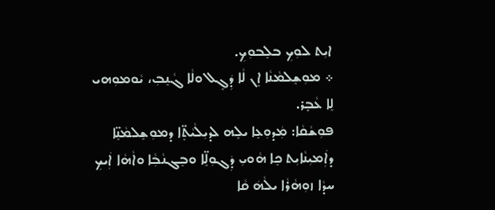ܐܝܼܬ ܠܘܼܟܼ ܒܠܸܒܘܼܟܼ.
܀ ܡܘܼܫܸܠܡܵܢܵܐ ܐܸܢ ܠܵܐ ܕܲܓܸܠ ܘܠܵܐ ܓܵܢܸܒܼ، ܝܵܘܡܘܼܗܝ ܠܸܐ ܥܵܒܼܸܪ.
ܦܘܼܫܵܩܵܐ: ܡܲܕܘܼܥܸܐ ܝܠܸܗ ܠܕܝܼܠܵܝܵܬܸ̈ܐ ܕܡܘܼܫܸܠܡܵܢܸ̈ܐ ܕܐܲܡܝܼܢܵܐܝܼܬ ܟܸܐ ܗܵܘܝܼ ܕܲܓܘܼܠܸ̈ܐ ܘܒܸܓܢܵܒܼܵܐ ܘܐܵܗܵܐ ܐܲܝܟܼ ܚܕܵܐ ܙܘܼܗܵܪܵܐ ܝܠܵܗܿ ܩܵܐ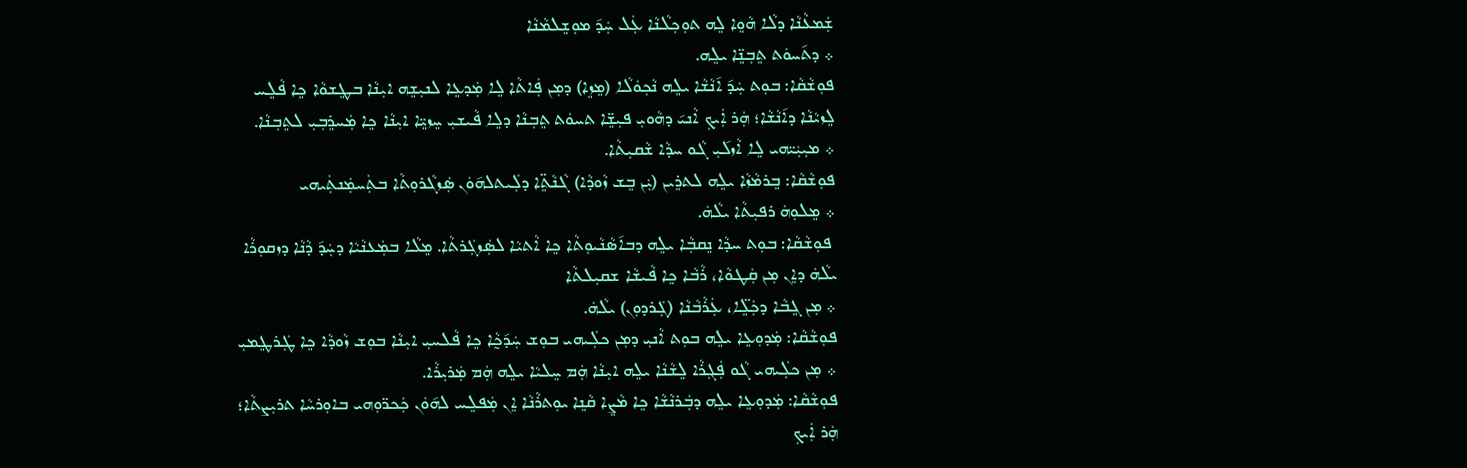ܫܲܡܥܵܢܵܐ ܕܠܵܐ ܗܵܘܸܐ ܠܸܗ ܬܘܼܟܼܠܵܢܵܐ ܥܲܠ ܚܲܕ݇ ܡܘܼܫܸܠܡܵܢܵܐ
܀ ܕܬ݇ܚܘܿܬ ܬܸܒܼܢܸ̈ܐ ܝܠܸܗ.
ܦܘܼܫܵܩܵܐ: ܒܘܼܬ ܚܲܕ݇ ܐ݇ܢܵܫܵܐ ܝܠܸܗ ܢܵܟܼܘܿܠܵܐ (ܡܸܙܸܐ) ܕܡܼܢ ܦܲܐܬܵܐ ܠܸܐ ܡܲܕܥܸܐ ܠܢܝܼܫܸܗ ܐܝܼܢܵܐ ܒܛܸܫܘܵܐ ܟܸܐ ܦܵܠܸܚ ܠܸܙܝܵܢܵܐ ܕܐ݇ܢܵܫܵܐ؛ ܗܲܪ ܐܲܝܟܼ ܐܵܢܝ݇ ܕܗܵܘܝܼ ܦܝܼܫܸ̈ܐ ܬܚܘܿܬ ܬܸܒܼܢܵܐ ܕܠܸܐ ܦܵܝܫܝܼ ܚܸܙܝܸ̈ܐ ܐܝܼܢܵܐ ܟܸܐ ܡܲܚܪܸܒܼܝܼ ܠܬܸܒܼܢܵܐ.
܀ ܡܝܼܝܲܝ̈ܗܝ ܠܸܐ ܐܵܙܠ݇ܝܼ ܓܵܘ ܚܕܵܐ ܫܵܩܝܼܬܵܐ.
ܦܘܼܫܵܩܵܐ: ܒܸܪܡܵܙܵܐ ܝܠܸܗ ܠܬܪܸܝܢ (ܝܲܢ ܒܸܫ ܙܵܘܕܵܐ) ܓܵܢܵܬܸ̈ܐ ܕܠܲܝܬܠܗ݇ܘܿܢ ܣܲܙܓܵܪܘܼܬܵܐ ܒܬܲܚܡܲܢܬܲܝܗܝ
܀ ܡܸܠܘܼܗܿ ܪܦܝܼܬܵܐ ܝܠܵܗܿ.
 ܦܘܼܫܵܩܵܐ: ܒܘܼܬ ܚܕܵܐ ܢܸܩܒܼܵܐ ܝܠܸܗ ܕܒܐ݇ܣܵܢܵܝܘܼܬܵܐ ܟܸܐ ܐܵܬܝܵܐ ܠܣܲܙܓܲܪܬܵܐ. ܡܸܠܵܐ ܒܡܲܥܢܵܝܵܐ ܕܚܲܕ݇ ܕܵܢܵܐ ܕܙܩܘܼܪܵܐ ܝܠܵܗܿ ܕܐܸܢ ܡܼܢ ܩܲܛܘܵܐ، ܪܵܒܵܐ ܟܸܐ ܦܵܝܫܵܐ ܫܩܝܼܠܬܵܐ
܀ ܡܼܢ ܓܸܒܵܐ ܕܟܲܠܸ̈ܐ، ܥܲܪܵܒܵܢܵܐ (ܓܲܪܕܘܼܢ) ܝܠܵܗܿ.
ܦܘܼܫܵܩܵܐ: ܡܲܕܘܼܥܸܐ ܝܠܸܗ ܒܘܼܬ ܐܵܢܝܼ ܕܡܼܢ ܟܠܲܝܗܝ ܒܘܼܫ ܚܲܕ݇ܟ̰ܵܐ ܟܸܐ ܦܵܠܚܝܼ ܐܝܼܢܵܐ ܒܘܼܫ ܙܵܘܕܵܐ ܟܸܐ ܛܲܪܛܸܡܝܼ
܀ ܡܼܢ ܟܠܲܝܗܝ ܓܵܘ ܦܲܓܼܪܵܐ ܠܸܫܵܢܵܐ ܝܠܸܗ ܐܝܼܢܵܐ ܗܲܡ ܚܸܠܝܵܐ ܝܠܸܗ ܗܲܡ ܡܲܪܝܼܪܵܐ.
ܦܘܼܫܵܩܵܐ: ܡܲܕܘܼܥܸܐ ܝܠܸܗ ܕܒܲܪܢܵܫܵܐ ܟܸܐ ܡܵܨܸܐ ܩܵܢܸܐ ܝܘܼܬܪܵܢܵܐ ܐܸܢ ܡܲܦܠܸܚ ܠܗ݇ܘܿܢ ܟܲܟܖ̈ܘܼܗܝ ܒܐܘܼܪܚܵܐ ܬܪܝܼܨܬܵܐ؛ ܗܲܪ ܐܲܝܟܼ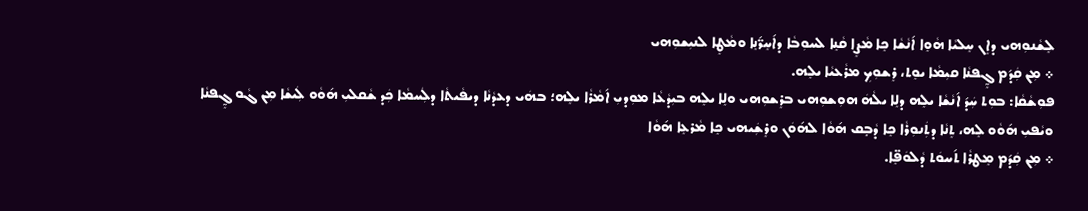ܠܸܫܵܢܘܼܗܝ ܕܐܸܢ ܚܸܠܝܵܐ ܗܵܘܸܐ ܐ݇ܢܵܫܵܐ ܟܸܐ ܡܵܨܸܐ ܩܵܢܸܐ ܠܚܘܼܒܵܐ ܕܐ݇ܚܸܖ̈݇ܢܸܐ ܘܡܵܛܸܐ ܠܢܝܼܫܘܼܗܝ
܀ ܡܼܢ ܩܲܕ݇ܡ ܓ̰ܸܦܢܵܐ ܩܝܼܡܵܐ ܝܘܸܬ، ܪܸܫܘܼܟܼ ܡܪܵܥܝܵܐ ܝܠܸܗ.
ܦܘܼܫܵܩܵܐ: ܒܘܼܬ ܚܲܕ݇ ܐ݇ܢܵܫܵܐ ܝܠܸܗ ܕܠܸܐ ܝܠܵܗܿ ܗܘܼܫܘܼܗܝ ܒܪܸܫܘܼܗܝ ܘܠܸܐ ܝܠܸܗ ܒܝܼܕܵܥܵܐ ܡܘܼܕܝܼ ܐ݇ܡܵܪܵܐ ܝܠܸܗ؛ ܒܗܿܝ ܕܥܕܵܢܵܐ ܕܝܦܵܝܬܵܐ ܕܠܲܚܡܵܐ ܟܲܕ ܫܵܩܠܝܼ ܗ݇ܘܵܘ ܠܲܝܫܵܐ ܡܼܢ ܓܵܘ ܓ̰ܸܦܢܵܐ ܘܝܵܦܝܼ ܗ݇ܘܵܘ ܠܸܗ، ܬܸܢܵܐ ܕܬܲܢܘܼܪܵܐ ܟܸܐ ܕܵܒܼܸܩ ܗ݇ܘܵܐ ܠܗ݇ܘܿܢ ܘܪܸܫܲܝܗܝ ܟܸܐ ܡܵܪܥܸܐ ܗ݇ܘܵܐ
܀ ܡܼܢ ܩܲܕ݇ܡ ܡܸܛܪܵܐ ܬ݇ܚܘܿܬ ܕܵܠܘܿܦܸ̈ܐ.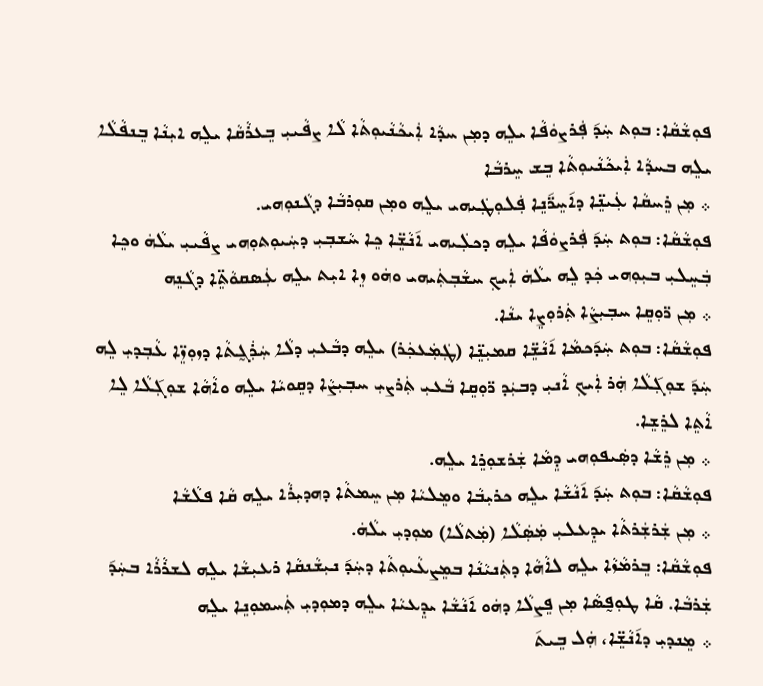ܦܘܼܫܵܩܵܐ: ܒܘܼܬ ܚܲܕ݇ ܦܲܪܨܘܿܦܵܐ ܝܠܸܗ ܕܡܼܢ ܚܕܵܐ ܐܲܝܟܵܢܵܝܘܼܬܵܐ ܠܵܐ ܨܦܵܝܝܼ ܒܸܥܪܵܩܵܐ ܝܠܸܗ ܐܝܼܢܵܐ ܒܸܢܦܵܠܵܐ ܝܠܸܗ ܒܚܕܵܐ ܐܲܝܟܵܢܵܝܘܼܬܵܐ ܒܸܫ ܚܸܪܒܵܐ
܀ ܡܼܢ ܪܸܚܩܵܐ ܥܲܝܢܸ̈ܐ ܕܐ݇ܚܸܖ̈݇ܢܸܐ ܦܲܠܘܼܛܲܝܗܝ ܝܠܸܗ ܘܡܼܢ ܩܘܼܪܒܵܐ ܕܓܵܢܘܼܗܝ.
ܦܘܼܫܵܩܵܐ: ܒܘܼܬ ܚܲܕ݇ ܦܲܪܨܘܿܦܵܐ ܝܠܸܗ ܕܟܠܲܝܗܝ ܐ݇ܢܵܫܸ̈ܐ ܟܸܐ ܚܵܫܒܼܝܼ ܕܚܲܝܘܼܬܘܼܗܝ ܨܦܵܝܝܼ ܝܠܵܗܿ ܘܟܸܐ ܒܲܚܸܠܝܼ ܒܝܼܘܼܗܝ ܟܲܕ ܠܸܗ ܝܠܵܗܿ ܐܲܝܟܼ ܚܫܵܒܼܬܲܝܗܝ ܘܗܿܘ ܙܸܐ ܐܝܼܬ ܝܠܸܗ ܥܲܣܩܘܵܬܸ̈ܐ ܕܓܵܢܸܗ
܀ ܡܼܢ ܖ̈ܘܼܩܸܐ ܚܒܼܝܼܨܵܐ ܬܲܪܘܼܨܸܐ ܝܢܵܐ.
ܦܘܼܫܵܩܵܐ: ܒܘܼܬ ܚܲܕ݇ܟܡܵܐ ܐ݇ܢܵܫܸ̈ܐ ܩܡܝܼܢܸ̈ܐ (ܛܲܡܲܥܟܲܪ) ܝܠܸܗ ܕܒܵܥܝܼ ܕܠܵܐ ܚܲܪܲܓ̰ܬܵܐ ܕܙܘܼܙܸ̈ܐ ܥܵܒܼܕܝܼ ܠܸܗ ܚܲܕ݇ ܫܘܼܓܼ݇ܠܵܐ ܗܲܪ ܐܲܝܟܼ ܐܵܢܝܼ ܕܒܝܲܕ ܖ̈ܘܼܩܸܐ ܒܵܥܝܼ ܬܲܪܨܝܼ ܚܒܼܝܼܨܵܐ ܕܩܸܘܝܵܐ ܝܠܸܗ ܘܐܵܗܵܐ ܫܘܼܓܼ݇ܠܵܐ ܠܸܐ ܐܵܬܸܐ ܠܪܸܫܸܐ.
܀ ܡܼܢ ܪܸܫܵܐ ܕܣܲܝܦܘܼܗܝ ܕܸܡܵܐ ܫܲܪܫܘܼܪܸܐ ܝܠܸܗ.
ܦܘܼܫܵܩܵܐ: ܒܘܼܬ ܚܲܕ݇ ܐ݇ܢܵܫܵܐ ܝܠܸܗ ܟܪܝܼܒܵܐ ܘܡܸܠܝܵܐ ܡܼܢ ܚܸܡܬܵܐ ܕܗܕܝܼܪܵܐ ܝܠܸܗ ܩܵܐ ܦܠܵܫܵܐ
܀ ܡܼܢ ܫܲܪܫܲܪܬܵܐ ܝܕܸܥܠܝܼ ܡܲܣܲܠܵܐ (ܡܲܬܠܵܐ) ܡܘܼܕܝܼ ܝܠܵܗܿ.
ܦܘܼܫܵܩܵܐ: ܒܸܪܡܵܙܵܐ ܝܠܸܗ ܠܐܵܗܵܐ ܕܬܲܢܝܵܢܵܐ ܒܡܸܨܥܵܝܘܼܬܵܐ ܕܚܲܕ݇ ܢܝܼܫܵܢܩܵܐ ܪܥܝܼܫܵܐ ܝܠܸܗ ܠܫܪܵܪܵܐ ܒܚܲܕ݇ ܫܲܪܒܵܐ. ܩܵܐ ܛܘܼܦ̰ܣܵܐ ܡܼܢ ܦܸܨܠܵܐ ܕܗܿܘ ܐ݇ܢܵܫܵܐ ܝܕܸܥܝܵܐ ܝܠܸܗ ܕܡܘܼܕܝܼ ܬܲܚܡܘܼܢܸܐ ܝܠܸܗ
܀ ܡܸܢܕܝܼ ܕܐ݇ܢܵܫܸ̈ܐ، ܗܲܠ ܒܸܝܬ݇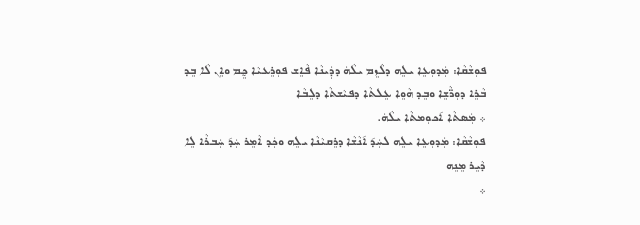ܦܘܼܫܵܩܵܐ: ܡܲܕܘܼܥܸܐ ܝܠܸܗ ܕܠܵܙܸܡ ܝܠܵܗܿ ܕܕܲܝܢܵܐ ܦܵܐܸܫ ܦܘܼܪܸܥܝܵܐ ܟ̰ܸܡ ܘܐܸܢ ܠܵܐ ܒܸܕ ܒܵܪܸܐ ܕܘܼܖ̈ܵܫܸܐ ܘܒܸܕ ܗܵܘܸܐ ܥܸܠܬܵܐ ܕܦܝܵܫܬܵܐ ܕܠܸܒܵܐ
܀ ܡܲܣܬܵܐ ܐ݇ܟܘܼܡܬܵܐ ܝܠܵܗܿ.
ܦܘܼܫܵܩܵܐ: ܡܲܕܘܼܥܸܐ ܝܠܸܗ ܠܚܲܕ݇ ܐ݇ܢܵܫܵܐ ܕܪܸܩܝܵܢܵܐ ܝܠܸܗ ܘܟܲܕ ܐܵܡܸܪ ܚܲܕ݇ ܚܲܒܪܵܐ ܠܸܐ ܕܵܝܸܪ ܡܸܢܸܗ
܀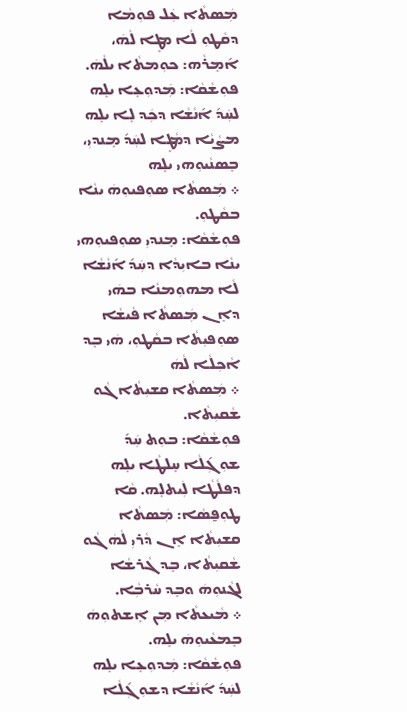ܡܲܣܬܵܐ ܥܲܠ ܦܘܼܡܵܐ ܕܩܵܛܘܼ ܠܵܐ ܡܛܸܐ ܠܵܗܿ، ܐ݇ܡܸܪܵܗ: ܟܘܼܡܬܵܐ ܝܠܵܗܿ.
ܦܘܼܫܵܩܵܐ: ܡܲܕܘܼܥܸܐ ܝܠܸܗ ܠܚܲܕ݇ ܐ݇ܢܵܫܵܐ ܕܟܲܕ ܠܸܐ ܝܠܸܗ ܡܨܵܝܵܐ ܕܡܵܛܸܐ ܠܚܲܕ݇ ܡܸܢܕܝܼ، ܒܸܣܢܵܝܘܼܗܝ ܝܠܸܗ
܀ ܡܲܣܬܵܐ ܣܘܼܦܝܘܼܗܿ ܝܢܵܐ ܒܩܵܛܘܼ.
ܦܘܼܫܵܩܵܐ: ܡܸܢܕܝܼ ܣܘܼܦܝܘܼܗܝ ܝܢܵܐ ܒܐܝܼܕܵܐ ܕܚܲܕ݇ ܐ݇ܢܵܫܵܐ ܠܵܐ ܡܗܘܼܡܢܵܐ ܒܗܿܝ ܕܐܸܢ ܡܲܣܬܵܐ ܦܵܝܫܵܐ ܣܘܼܦܝܼܬܵܐ ܒܩܵܛܘܼ، ܗܿܝ ܒܸܕ ܐܵܟܼܠܵܐ ܠܵܗܿ
܀ ܡܲܣܬܵܐ ܩܫܝܼܬܵܐ ܓܵܘ ܫܵܩܝܼܬܵܐ.
ܦܘܼܫܵܩܵܐ: ܒܘܼܬ ܚܲܕ݇ ܫܘܼܓܼ݇ܠܵܐ ܚܸܠܛܵܐ ܝܠܸܗ ܕܦܠܵܛܵܐ ܠܲܝܬܠܸܗ. ܩܵܐ ܛܘܼܦ̰ܣܵܐ: ܡܲܣܬܵܐ ܩܫܝܼܬܵܐ ܐܸܢ ܕܵܪܝܼ ܠܵܗܿ ܓܵܘ ܫܵܩܝܼܬܵܐ، ܒܸܕ ܓܵܪܫܵܐ ܠܓܵܢܘܼܗܿ ܘܒܸܕ ܚܵܪܒܼܵܐ.
܀ ܡܵܝܥܬܵܐ ܡܼܢ ܐܸܫܬܘܼܗܿ ܒܸܡܥܵܝܘܼܗܿ ܝܠܸܗ.
ܦܘܼܫܵܩܵܐ: ܡܲܕܘܼܥܸܐ ܝܠܸܗ ܠܚܲܕ݇ ܐ݇ܢܵܫܵܐ ܕܫܘܼܓܼ݇ܠܵܐ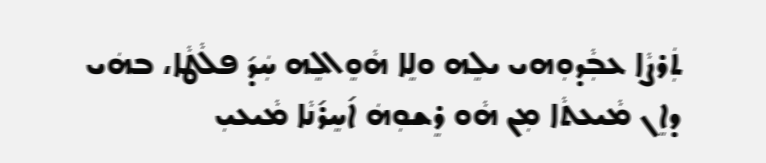ܬܲܪܨܵܐ ܥܒܼܵܕܘܼܗܝ ܝܠܸܗ ܘܠܸܐ ܗܵܘܸܐܠܸܗ ܚܲܕ݇ ܦܠܵܛܵܐ، ܒܗܿܝ ܕܐܸܢ ܡܵܝܥܬܵܐ ܡܼܢ ܗܵܘ ܪܸܫܘܼܗܿ ܐ݇ܚܸܪ݇ܢܵܐ ܡܵܝܥܝܼ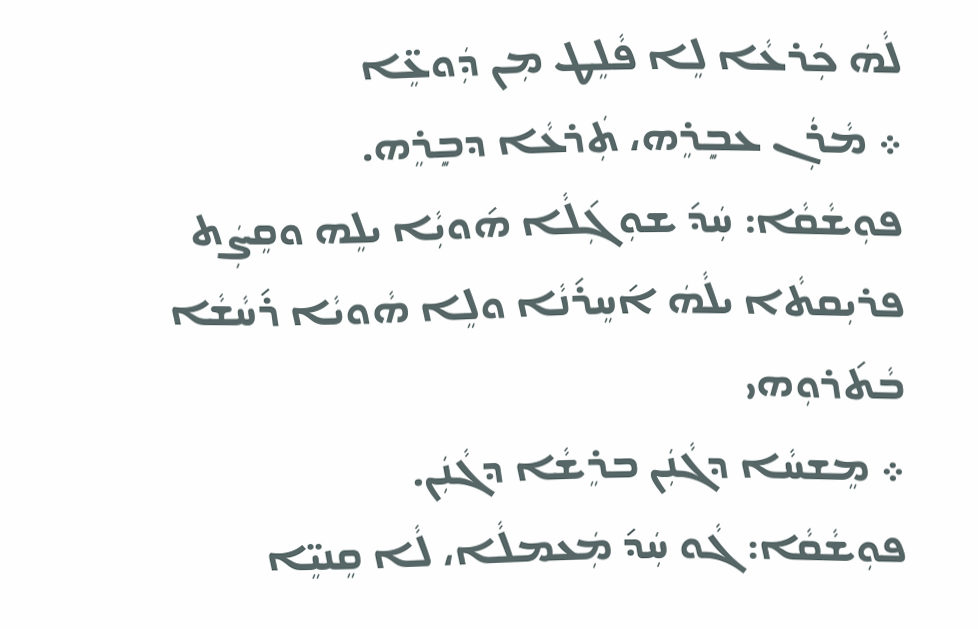ܠܵܗܿ ܟܲܪܥܵܐ ܠܸܐ ܦܵܠܸܛ ܡܼܢ ܕܲܘܥܸ̈ܐ
܀ ܡܵܪܲܢ ܥܒܼܸܪܸܗ، ܬܲܪܥܵܐ ܕܒܼܸܪܸܗ.
ܦܘܼܫܵܩܵܐ: ܚܲܕ݇ ܫܘܼܓܼ݇ܠܵܐ ܗ݇ܘܝܼܵܐ ܝܠܸܗ ܘܩܸܨܲܬ ܦܪܝܼܩܬܵܐ ܝܠܵܗܿ ܐ݇ܚܸܪ݇ܢܵܐ ܘܠܸܐ ܗܵܘܝܵܐ ܪ݇ܚܵܫܵܐ ܒܵܬ݇ܪܘܼܗܝ
܀ ܡܸܫܚܵܐ ܕܓܵܢܲܢ ܒܪܸܫܵܐ ܕܓܵܢܲܢ.
ܦܘܼܫܵܩܵܐ: ܓܵܘ ܚܲܕ݇ ܡܲܥܡܠܵܐ، ܠܵܐ ܩܸܢܝܸ̈ܐ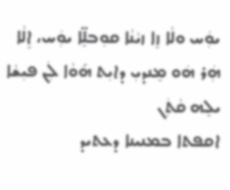ܝܘܲܚ ܘܠܵܐ ܙܸܐ ܙܝܵܢܵܐ ܩܘܼܒܠܸ̈ܐ ܝܘܲܚ، ܐܸܠܵܐ ܗܲܪ ܗܿܘ ܡܸܢܕܝܼ ܕܐܝܼܬ ܗ݇ܘܵܐ ܠܲܢ ܦܝܼܫܵܐ ܝܠܸܗ ܩܵܬܲܢ
ܐܩܦܬܐ ܒܡܢܝܢܐ ܕܥܬܝܕ